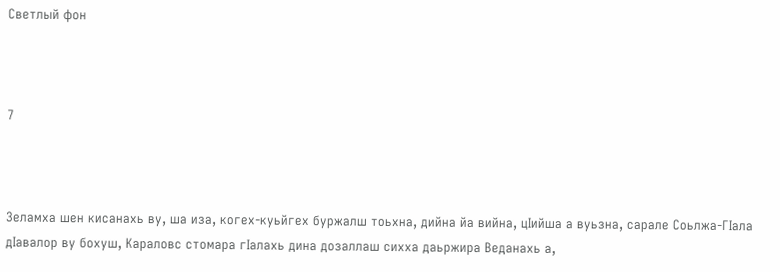Светлый фон



7



Зеламха шен кисанахь ву, ша иза, когех-куьйгех буржалш тоьхна, дийна йа вийна, цIийша а вуьзна, сарале Соьлжа-ГIала дIавалор ву бохуш, Караловс стомара гIaлахь дина дозаллаш сихха даьржира Веданахь а,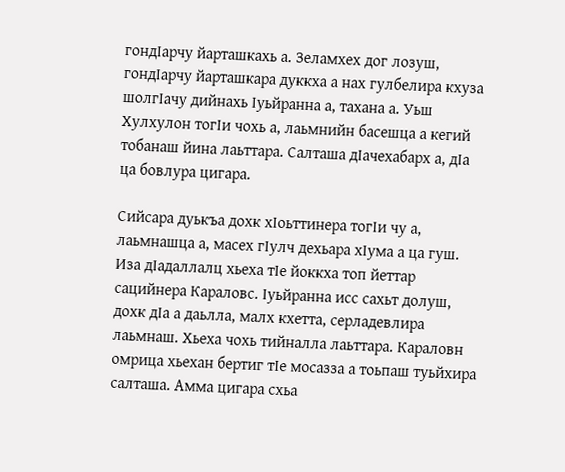гондIарчу йарташкахь а. Зеламхех дог лозуш, гондIарчу йарташкара дуккха а нах гулбелира кхуза шолгIачу дийнахь Iуьйранна а, тахана а. Уьш Хулхулон тогIи чохь а, лаьмнийн басешца а кегий тобанаш йина лаьттара. Салташа дIачехабарх а, дIа ца бовлура цигара.

Сийсара дуькъа дохк хIоьттинера тогIи чу а, лаьмнашца а, масех гIулч дехьара хIума а ца гуш. Иза дIадаллалц хьеха тIе йоккха топ йеттар сацийнера Караловс. Iуьйранна исс сахьт долуш, дохк дIа а даьлла, малх кхетта, серладевлира лаьмнаш. Хьеха чохь тийналла лаьттара. Караловн омрица хьехан бертиг тIе мосазза а тоьпаш туьйхира салташа. Амма цигара схьа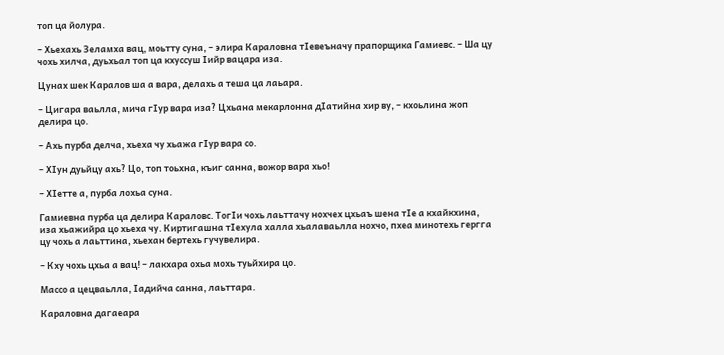топ ца йолура.

– Хьехахь Зеламха вац, моьтту суна, – элира Караловна тIевеъначу прапорщика Гамиевс. – Ша цу чохь хилча, дуьхьал топ ца кхуссуш Iийр вацара иза.

Цунах шек Каралов ша а вара, делахь а теша ца лаьара.

– Цигара ваьлла, мича гIур вара иза? Цхьана мекарлонна дIатийна хир ву, – кхоьлина жоп делира цо.

– Ахь пурба делча, хьеха чу хьажа гIур вара со.

– ХIун дуьйцу ахь? Цо, топ тоьхна, къиг санна, вожор вара хьо!

– ХIетте а, пурба лохьа суна.

Гамиевна пурба ца делира Караловс. ТогIи чохь лаьттачу нохчех цхьаъ шена тIе а кхайкхина, иза хьажийра цо хьеха чу. Киртигашна тIехула халла хьалаваьлла нохчо, пхеа минотехь гергга цу чохь а лаьттина, хьехан бертехь гучувелира.

– Кху чохь цхьа а вац! – лакхара охьа мохь туьйхира цо.

Массо а цецваьлла, Iадийча санна, лаьттара.

Караловна дагаеара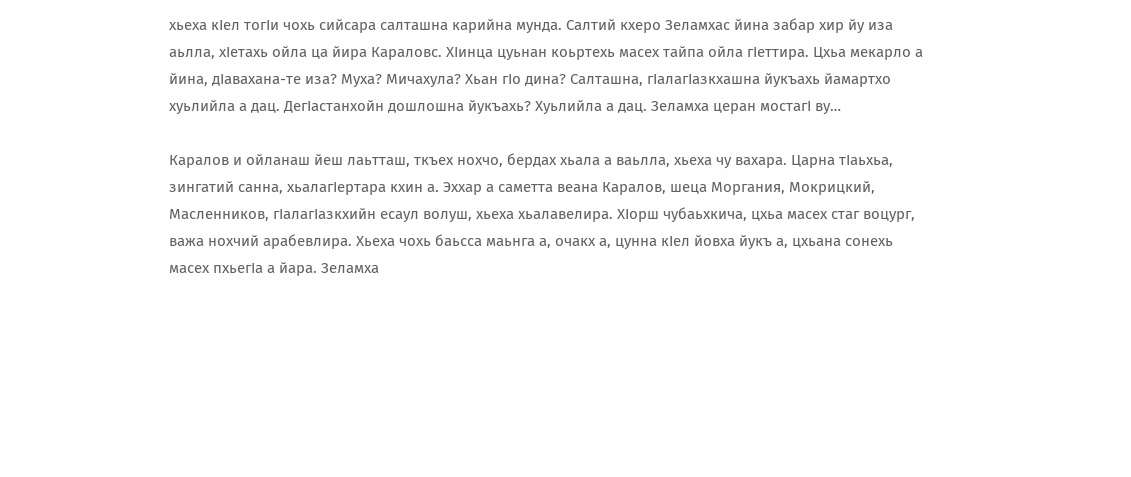хьеха кIел тогIи чохь сийсара салташна карийна мунда. Салтий кхеро Зеламхас йина забар хир йу иза аьлла, хIетахь ойла ца йира Караловс. ХIинца цуьнан коьртехь масех тайпа ойла гIеттира. Цхьа мекарло а йина, дIавахана-те иза? Муха? Мичахула? Хьан гIо дина? Салташна, гIалагIазкхашна йукъахь йамартхо хуьлийла а дац. ДегIастанхойн дошлошна йукъахь? Хуьлийла а дац. Зеламха церан мостагI ву…

Каралов и ойланаш йеш лаьтташ, ткъех нохчо, бердах хьала а ваьлла, хьеха чу вахара. Царна тIаьхьа, зингатий санна, хьалагIертара кхин а. Эххар а саметта веана Каралов, шеца Моргания, Мокрицкий, Масленников, гIалагIазкхийн есаул волуш, хьеха хьалавелира. ХIорш чубаьхкича, цхьа масех стаг воцург, важа нохчий арабевлира. Хьеха чохь баьсса маьнга а, очакх а, цунна кIел йовха йукъ а, цхьана сонехь масех пхьегIа а йара. Зеламха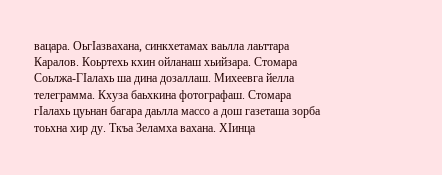вацара. ОьгIазвахана, синкхетамах ваьлла лаьттара Каралов. Коьртехь кхин ойланаш хьийзара. Стомара Соьлжа-ГIалахь ша дина дозаллаш. Михеевга йелла телеграмма. Кхуза баьхкина фотографаш. Стомара гIалахь цуьнан багара даьлла массо а дош газеташа зорба тоьхна хир ду. Ткъа Зеламха вахана. ХIинца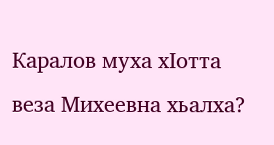Каралов муха хIотта веза Михеевна хьалха?